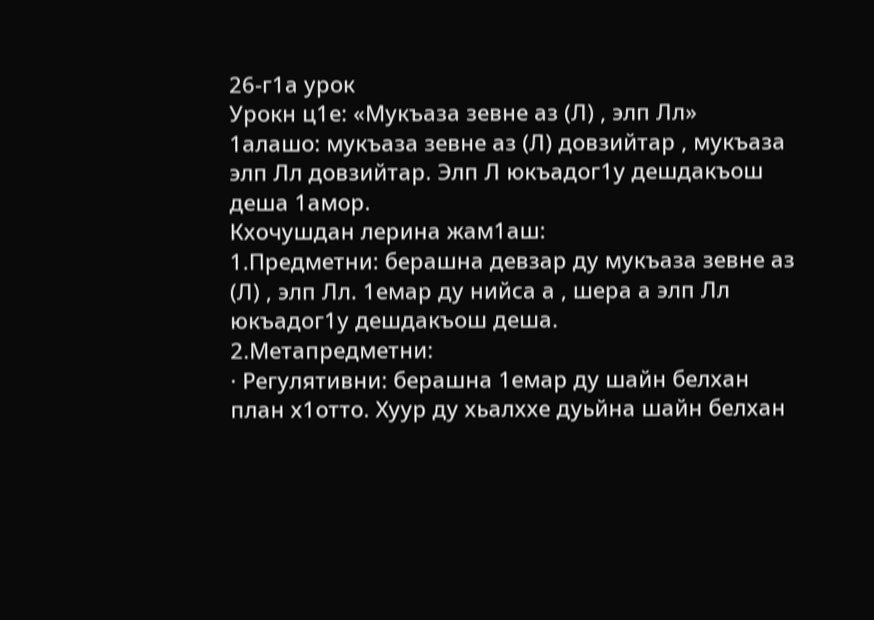26-г1а урок
Урокн ц1е: «Мукъаза зевне аз (Л) , элп Лл»
1алашо: мукъаза зевне аз (Л) довзийтар , мукъаза элп Лл довзийтар. Элп Л юкъадог1у дешдакъош деша 1амор.
Кхочушдан лерина жам1аш:
1.Предметни: берашна девзар ду мукъаза зевне аз (Л) , элп Лл. 1емар ду нийса а , шера а элп Лл юкъадог1у дешдакъош деша.
2.Метапредметни:
· Регулятивни: берашна 1емар ду шайн белхан план х1отто. Хуур ду хьалххе дуьйна шайн белхан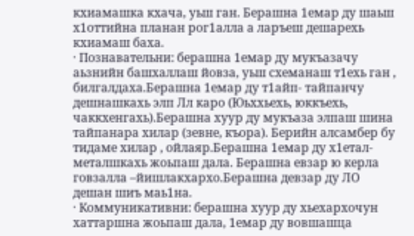кхиамашка кхача, уьш ган. Берашна 1емар ду шаьш х1оттийна планан рог1алла а ларъеш дешарехь кхиамаш баха.
· Познавательни: берашна 1емар ду мукъазачу аьзнийн башхаллаш йовза, уьш схеманаш т1ехь ган , билгалдаха.Берашна 1емар ду т1айп- тайпанчу дешнашкахь элп Лл каро (Юьххьехь, юккъехь, чаккхенгахь).Берашна хуур ду мукъаза элпаш шина тайпанара хилар (зевне, къора). Берийн алсамбер бу тидаме хилар , ойлаяр.Берашна 1емар ду х1етал- металшкахь жоьпаш дала. Берашна евзар ю керла говзалла –йишлакхархо.Берашна девзар ду ЛО дешан шиъ маь1на.
· Коммуникативни: берашна хуур ду хьехархочун хаттаршна жоьпаш дала, 1емар ду вовшашца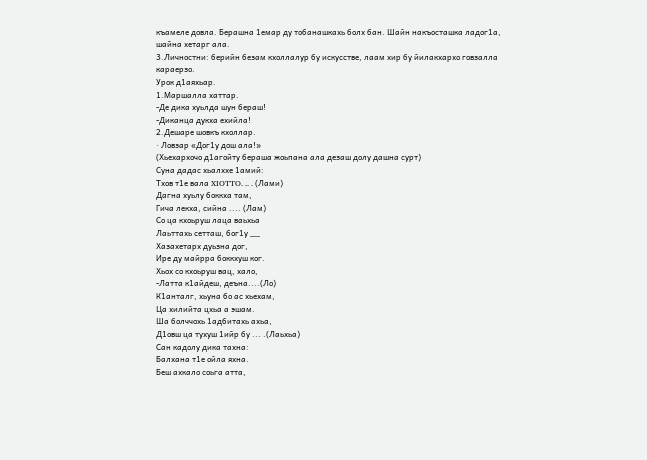къамеле довла. Берашна 1емар ду тобанашкахь болх бан. Шайн накъосташка ладог1а, шайна хетарг ала.
3.Личностни: берийн безам кхоллалур бу искусстве, лаам хир бу йилакхархо говзалла караерзо.
Урок д1аяхьар.
1.Маршалла хаттар.
-Де дика хуьлда шун бераш!
-Диканца дукха ехийла!
2.Дешаре шовкъ кхоллар.
· Ловзар «Дог1у дош ала!»
(Хьехархочо д1агойту бераша жоьпана ала дезаш долу дашна сурт)
Суна дадас хьалххе 1амий:
Тхов т1е вала XIOTTO. .. . (Лами)
Дагна хуьлу боккха там,
Гича лекха, сийна .... (Лам)
Со ца кхоьруш лаца ваьхьа
Лаьттахь сетташ, бог1у __
Хазахетарх дуьзна дог,
Ире ду майрра боккхуш ког.
Хьох со кхоьруш вац, хало,
-Латта к1айдеш, деъна....(Ло)
К1анталг, хьуна бо ас хьехам,
Ца хилийта цхьа а эшам.
Ша болччохь 1адбитахь ахьа,
Д1овш ца тухуш 1ийр бу ... .(Лаьхьа)
Сан кадолу дика тахна:
Балхана т1е ойла яхна.
Беш ахкало соьга атта,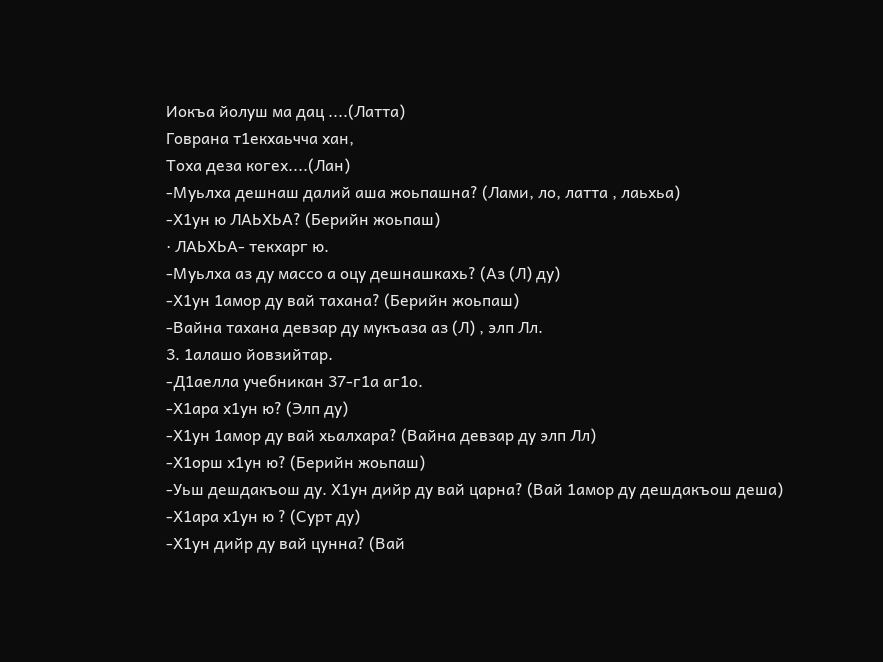Иокъа йолуш ма дац ....(Латта)
Говрана т1екхаьчча хан,
Тоха деза когех....(Лан)
-Муьлха дешнаш далий аша жоьпашна? (Лами, ло, латта , лаьхьа)
-Х1ун ю ЛАЬХЬА? (Берийн жоьпаш)
· ЛАЬХЬА- текхарг ю.
-Муьлха аз ду массо а оцу дешнашкахь? (Аз (Л) ду)
-Х1ун 1амор ду вай тахана? (Берийн жоьпаш)
-Вайна тахана девзар ду мукъаза аз (Л) , элп Лл.
3. 1алашо йовзийтар.
-Д1аелла учебникан 37-г1а аг1о.
-Х1ара х1ун ю? (Элп ду)
-Х1ун 1амор ду вай хьалхара? (Вайна девзар ду элп Лл)
-Х1орш х1ун ю? (Берийн жоьпаш)
-Уьш дешдакъош ду. Х1ун дийр ду вай царна? (Вай 1амор ду дешдакъош деша)
-Х1ара х1ун ю ? (Сурт ду)
-Х1ун дийр ду вай цунна? (Вай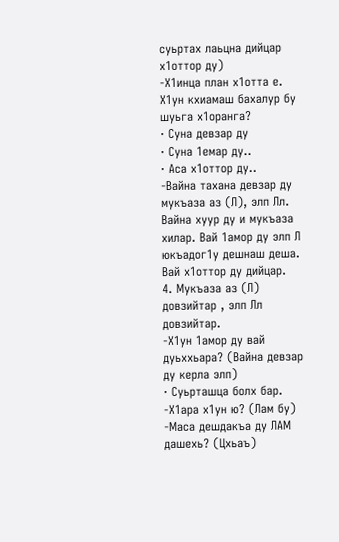суьртах лаьцна дийцар х1оттор ду)
-Х1инца план х1отта е. Х1ун кхиамаш бахалур бу шуьга х1оранга?
· Суна девзар ду
· Суна 1емар ду..
· Аса х1оттор ду..
-Вайна тахана девзар ду мукъаза аз (Л), элп Лл. Вайна хуур ду и мукъаза хилар. Вай 1амор ду элп Л юкъадог1у дешнаш деша. Вай х1оттор ду дийцар.
4. Мукъаза аз (Л) довзийтар , элп Лл довзийтар.
-Х1ун 1амор ду вай дуьххьара? (Вайна девзар ду керла элп)
· Суьрташца болх бар.
-Х1ара х1ун ю? (Лам бу)
-Маса дешдакъа ду ЛАМ дашехь? (Цхьаъ)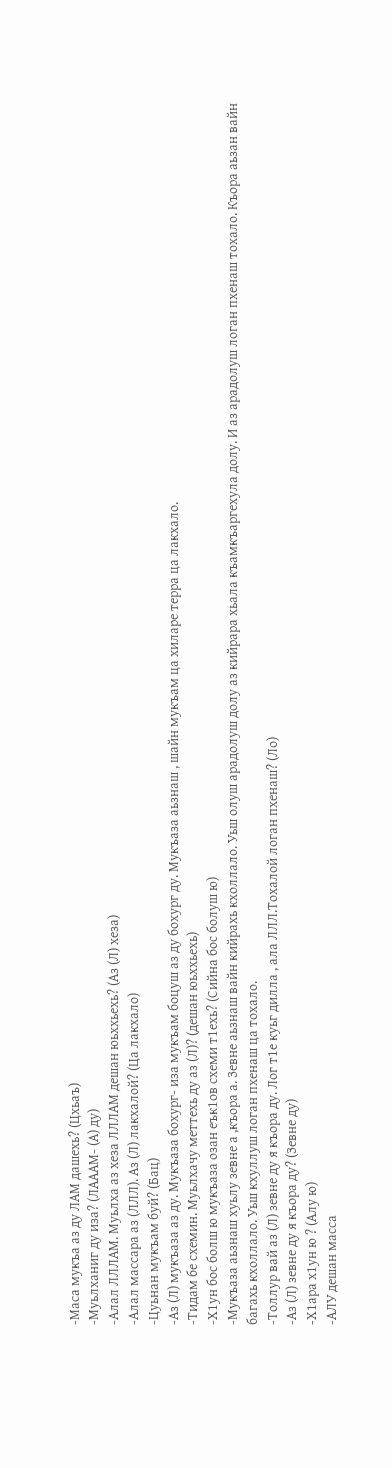-Маса мукъа аз ду ЛАМ дашехь? (Цхьаъ)
-Муьлханиг ду иза? (ЛАААМ- (А) ду)
-Алал ЛЛЛАМ. Муьлха аз хеза ЛЛЛАМ дешан юьххьехь? (Аз (Л) хеза)
-Алал массара аз (ЛЛЛ). Аз (Л) лакхалой? (Ца лакхало)
-Цуьнан мукъам буй? (Бац)
-Аз (Л) мукъаза аз ду. Мукъаза бохург- иза мукъам боцуш аз ду бохург ду. Мукъаза аьзнаш , шайн мукъам ца хиларе терра ца лакхало.
-Тидам бе схемин. Муьлхачу меттехь ду аз (Л)? (дешан юьххьехь)
-Х1ун бос болш ю мукъаза озан еък1ов схеми т1ехь? (Сийна бос болуш ю)
-Мукъаза аьзнаш хуьлу зевне а ,къора а. Зевне аьзнаш вайн кийрахь кхоллало. Уьш олуш арадолуш долу аз кийрара хьала къамкъаргехула долу. И аз арадолуш логан пхенаш тохало. Къора аьзан вайн багахь кхоллало. Уьш кхуллуш логан пхенаш ца тохало.
-Толлур вай аз (Л) зевне ду я къора ду. Лог т1е куьг дилла , ала ЛЛЛ.Тохалой логан пхенаш? (Ло)
-Аз (Л) зевне ду я къора ду? (Зевне ду)
-Х1ара х1ун ю ? (Алу ю)
-АЛУ дешан масса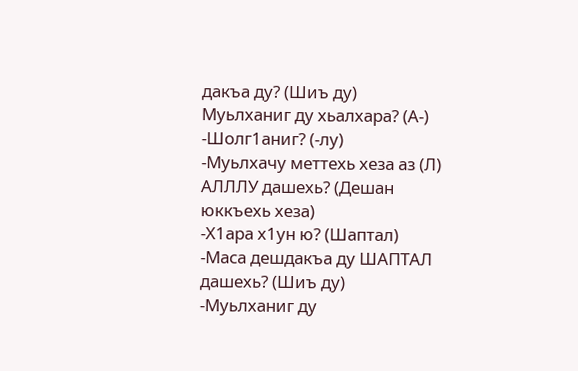дакъа ду? (Шиъ ду)
Муьлханиг ду хьалхара? (А-)
-Шолг1аниг? (-лу)
-Муьлхачу меттехь хеза аз (Л) АЛЛЛУ дашехь? (Дешан юккъехь хеза)
-Х1ара х1ун ю? (Шаптал)
-Маса дешдакъа ду ШАПТАЛ дашехь? (Шиъ ду)
-Муьлханиг ду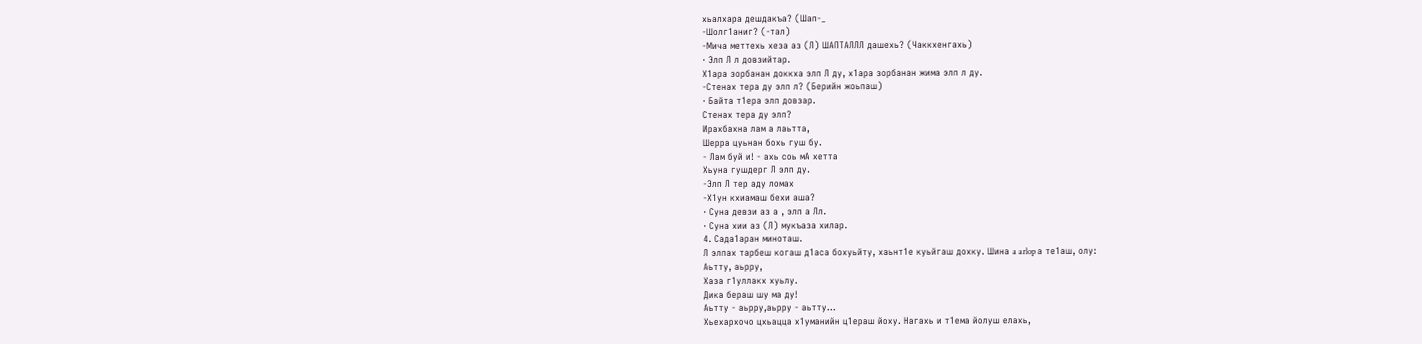хьалхара дешдакъа? (Шап-_
-Шолг1аниг? (-тал)
-Мича меттехь хеза аз (Л) ШАПТАЛЛЛ дашехь? (Чаккхенгахь)
· Элп Л л довзийтар.
Х1ара зорбанан доккха элп Л ду, х1ара зорбанан жима элп л ду.
-Стенах тера ду элп л? (Берийн жоьпаш)
· Байта т1ера элп довзар.
Стенах тера ду элп?
Ирахбахна лам а лаьтта,
Шерра цуьнан бохь гуш бу.
- Лам буй и! - ахь соь мА хетта
Хьуна гушдерг Л элп ду.
-Элп Л тер аду ломах
-Х1ун кхиамаш бехи аша?
· Суна девзи аз а , элп а Лл.
· Суна хии аз (Л) мукъаза хилар.
4. Сада1аран миноташ.
Л элпах тарбеш когаш д1аса бохуьйту, хаьнт1е куьйгаш дохку. Шина a arlop а те1аш, олу:
Аьтту, аьрру,
Хаза г1уллакх хуьлу.
Дика бераш шу ма ду!
Аьтту - аьрру,аьрру - аьтту...
Хьехархочо цхьацца х1уманийн ц1ераш йоху. Нагахь и т1ема йолуш елахь,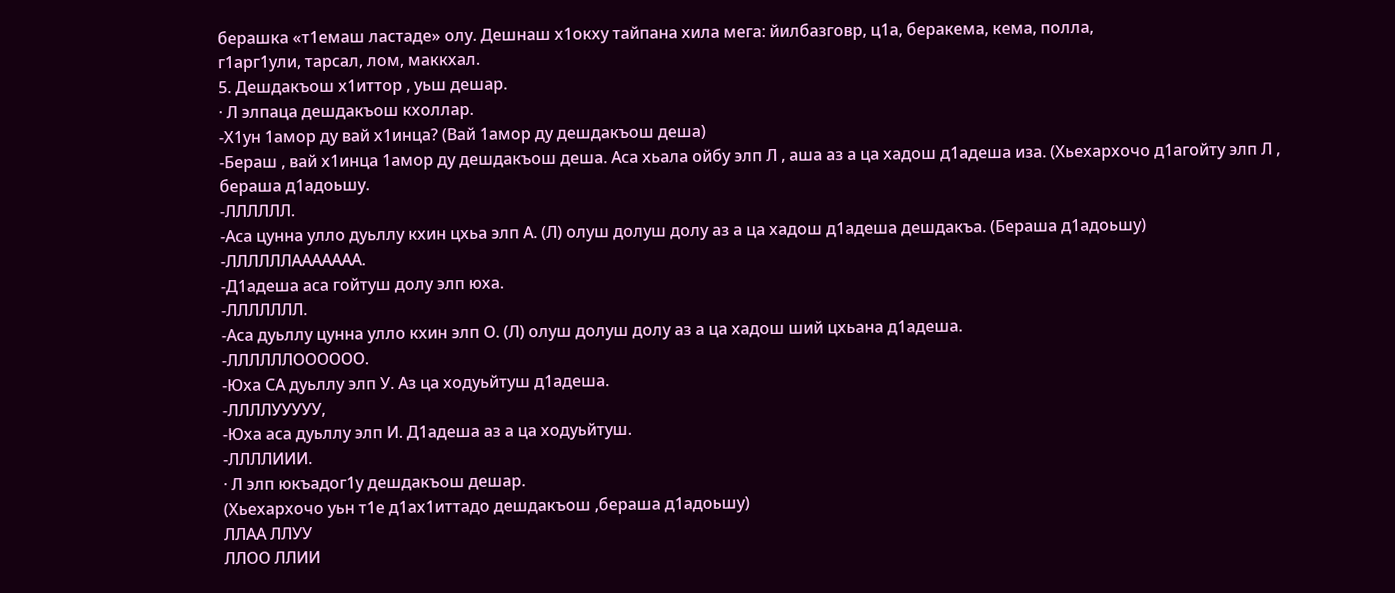берашка «т1емаш ластаде» олу. Дешнаш х1окху тайпана хила мега: йилбазговр, ц1а, беракема, кема, полла,
г1арг1ули, тарсал, лом, маккхал.
5. Дешдакъош х1иттор , уьш дешар.
· Л элпаца дешдакъош кхоллар.
-Х1ун 1амор ду вай х1инца? (Вай 1амор ду дешдакъош деша)
-Бераш , вай х1инца 1амор ду дешдакъош деша. Аса хьала ойбу элп Л , аша аз а ца хадош д1адеша иза. (Хьехархочо д1агойту элп Л , бераша д1адоьшу.
-ЛЛЛЛЛЛ.
-Аса цунна улло дуьллу кхин цхьа элп А. (Л) олуш долуш долу аз а ца хадош д1адеша дешдакъа. (Бераша д1адоьшу)
-ЛЛЛЛЛЛААААААА.
-Д1адеша аса гойтуш долу элп юха.
-ЛЛЛЛЛЛЛ.
-Аса дуьллу цунна улло кхин элп О. (Л) олуш долуш долу аз а ца хадош ший цхьана д1адеша.
-ЛЛЛЛЛЛОООООО.
-Юха СА дуьллу элп У. Аз ца ходуьйтуш д1адеша.
-ЛЛЛЛУУУУУ,
-Юха аса дуьллу элп И. Д1адеша аз а ца ходуьйтуш.
-ЛЛЛЛИИИ.
· Л элп юкъадог1у дешдакъош дешар.
(Хьехархочо уьн т1е д1ах1иттадо дешдакъош ,бераша д1адоьшу)
ЛЛАА ЛЛУУ
ЛЛОО ЛЛИИ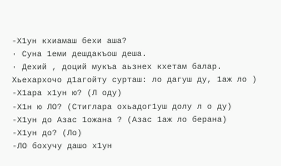-Х1ун кхиамаш бехи аша?
· Суна 1еми дешдакъош деша.
· Дехий , доций мукъа аьзнех кхетам балар.
Хьехархочо д1агойту сурташ: ло дагуш ду, 1аж ло )
-Х1ара х1ун ю? (Л оду)
-Х1н ю ЛО? (Стиглара охьадог1уш долу л о ду)
-Х1ун до Азас 1ожана ? (Азас 1аж ло берана)
-Х1ун до? (Ло)
-ЛО бохучу дашо х1ун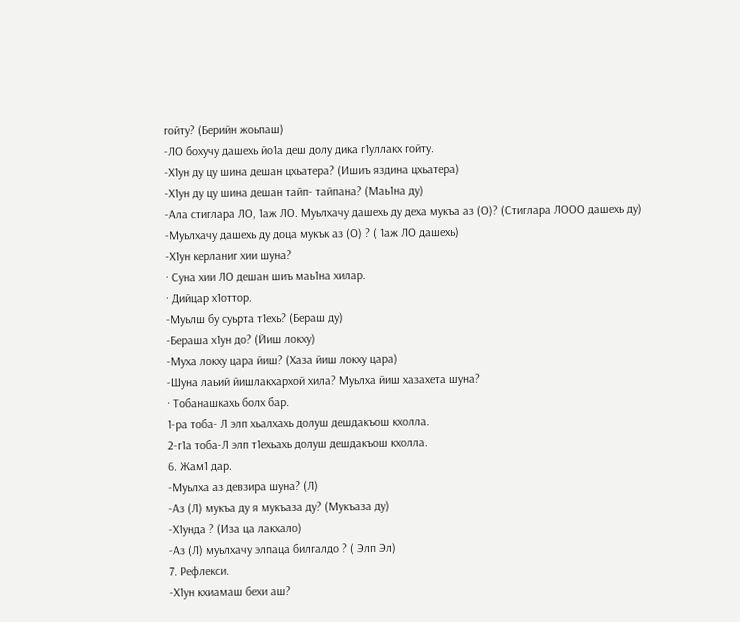гойту? (Берийн жоьпаш)
-ЛО бохучу дашехь йо1а деш долу дика г1уллакх гойту.
-Х1ун ду цу шина дешан цхьатера? (Ишиъ яздина цхьатера)
-Х1ун ду цу шина дешан тайп- тайпана? (Маь1на ду)
-Ала стиглара ЛО, 1аж ЛО. Муьлхачу дашехь ду деха мукъа аз (О)? (Стиглара ЛООО дашехь ду)
-Муьлхачу дашехь ду доца мукък аз (О) ? ( 1аж ЛО дашехь)
-Х1ун керланиг хии шуна?
· Суна хии ЛО дешан шиъ маь1на хилар.
· Дийцар х1оттор.
-Муьлш бу суьрта т1ехь? (Бераш ду)
-Бераша х1ун до? (Йиш локху)
-Муха локху цара йиш? (Хаза йиш локху цара)
-Шуна лаьий йишлакхархой хила? Муьлха йиш хазахета шуна?
· Тобанашкахь болх бар.
1-ра тоба- Л элп хьалхахь долуш дешдакъош кхолла.
2-г1а тоба-Л элп т1ехьахь долуш дешдакъош кхолла.
6. Жам1 дар.
-Муьлха аз девзира шуна? (Л)
-Аз (Л) мукъа ду я мукъаза ду? (Мукъаза ду)
-Х1унда ? (Иза ца лакхало)
-Аз (Л) муьлхачу элпаца билгалдо ? ( Элп Эл)
7. Рефлекси.
-Х1ун кхиамаш бехи аш?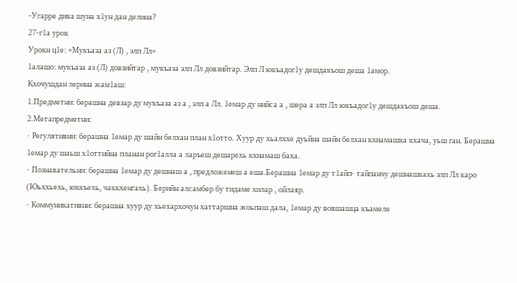-Угарре дика шуна х1ун дан делина?
27-г1а урок
Урокн ц1е: «Мукъаза аз (Л) , элп Лл»
1алашо: мукъаза аз (Л) довзийтар , мукъаза элп Лл довзийтар. Элп Л юкъадог1у дешдакъош деша 1амор.
Кхочушдан лерина жам1аш:
1.Предметни: берашна девзар ду мукъаза аз а , элп а Лл. 1емар ду нийса а , шера а элп Лл юкъадог1у дешдакъош деша.
2.Метапредметни:
· Регулятивни: берашна 1емар ду шайн белхан план х1отто. Хуур ду хьалххе дуьйна шайн белхан кхиамашка кхача, уьш ган. Берашна 1емар ду шаьш х1оттийна планан рог1алла а ларъеш дешарехь кхиамаш баха.
· Познавательни: берашна 1емар ду дешнаш а , предложенеш а еша.Берашна 1емар ду т1айп- тайпанчу дешнашкахь элп Лл каро (Юьххьехь, юккъехь, чаккхенгахь). Берийн алсамбер бу тидаме хилар , ойлаяр.
· Коммуникативни: берашна хуур ду хьехархочун хаттаршна жоьпаш дала, 1емар ду вовшашца къамеле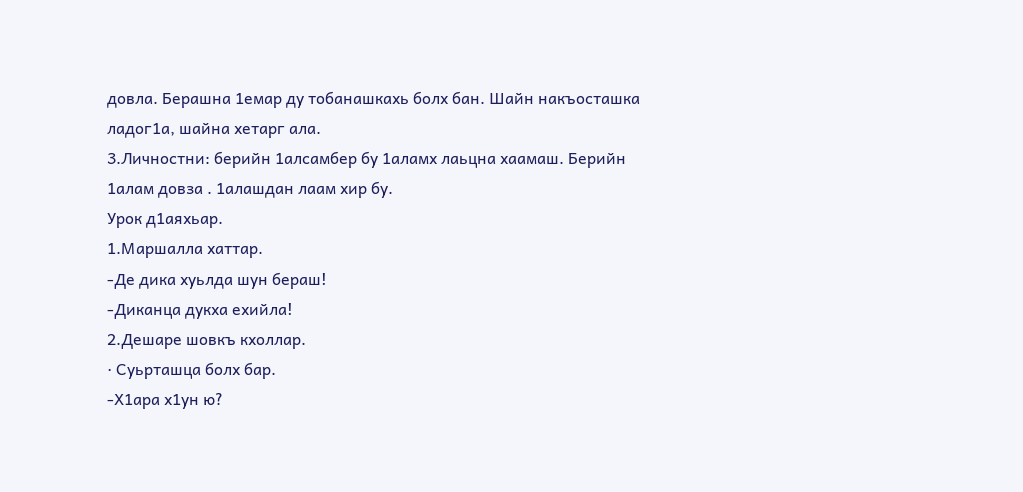довла. Берашна 1емар ду тобанашкахь болх бан. Шайн накъосташка ладог1а, шайна хетарг ала.
3.Личностни: берийн 1алсамбер бу 1аламх лаьцна хаамаш. Берийн 1алам довза . 1алашдан лаам хир бу.
Урок д1аяхьар.
1.Маршалла хаттар.
-Де дика хуьлда шун бераш!
-Диканца дукха ехийла!
2.Дешаре шовкъ кхоллар.
· Суьрташца болх бар.
-Х1ара х1ун ю?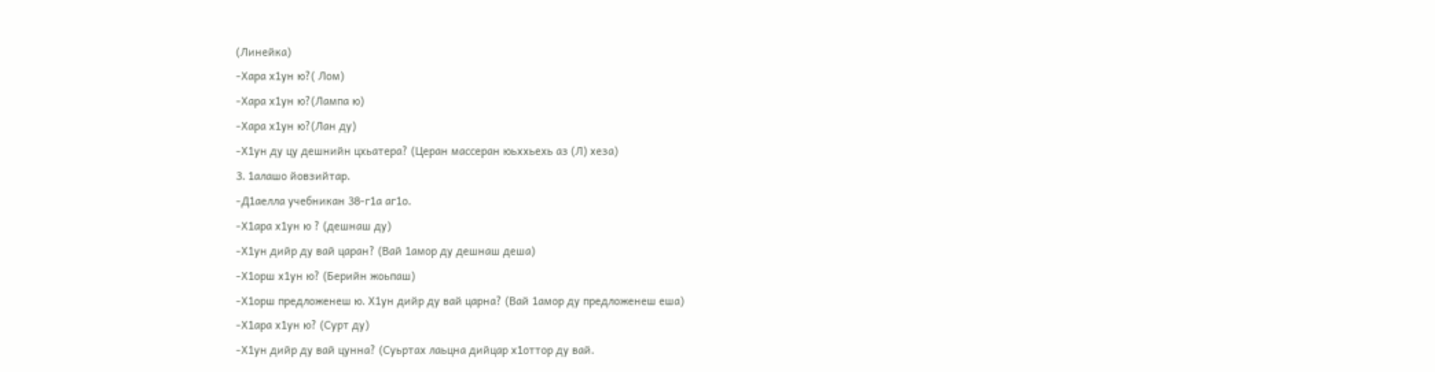(Линейка)
-Хара х1ун ю?( Лом)
-Хара х1ун ю?(Лампа ю)
-Хара х1ун ю?(Лан ду)
-Х1ун ду цу дешнийн цхьатера? (Церан массеран юьххьехь аз (Л) хеза)
3. 1алашо йовзийтар.
-Д1аелла учебникан 38-г1а аг1о.
-Х1ара х1ун ю ? (дешнаш ду)
-Х1ун дийр ду вай царан? (Вай 1амор ду дешнаш деша)
-Х1орш х1ун ю? (Берийн жоьпаш)
-Х1орш предложенеш ю. Х1ун дийр ду вай царна? (Вай 1амор ду предложенеш еша)
-Х1ара х1ун ю? (Сурт ду)
-Х1ун дийр ду вай цунна? (Суьртах лаьцна дийцар х1оттор ду вай.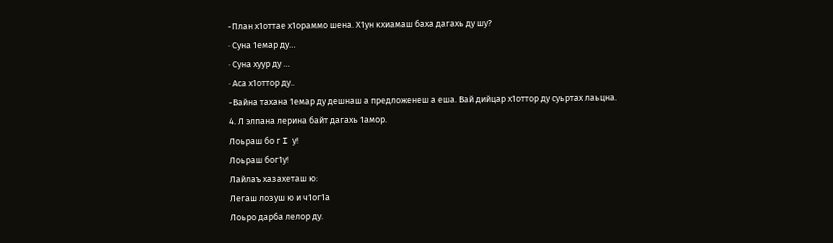-План х1оттае х1ораммо шена. Х1ун кхиамаш баха дагахь ду шу?
· Суна 1емар ду…
· Суна хуур ду …
· Аса х1оттор ду..
-Вайна тахана 1емар ду дешнаш а предложенеш а еша. Вай дийцар х1оттор ду суьртах лаьцна.
4. Л элпана лерина байт дагахь 1амор.
Лоьраш бо г I у!
Лоьраш бог1у!
Лайлаъ хазахеташ ю:
Легаш лозуш ю и ч1ог1а
Лоьро дарба лелор ду.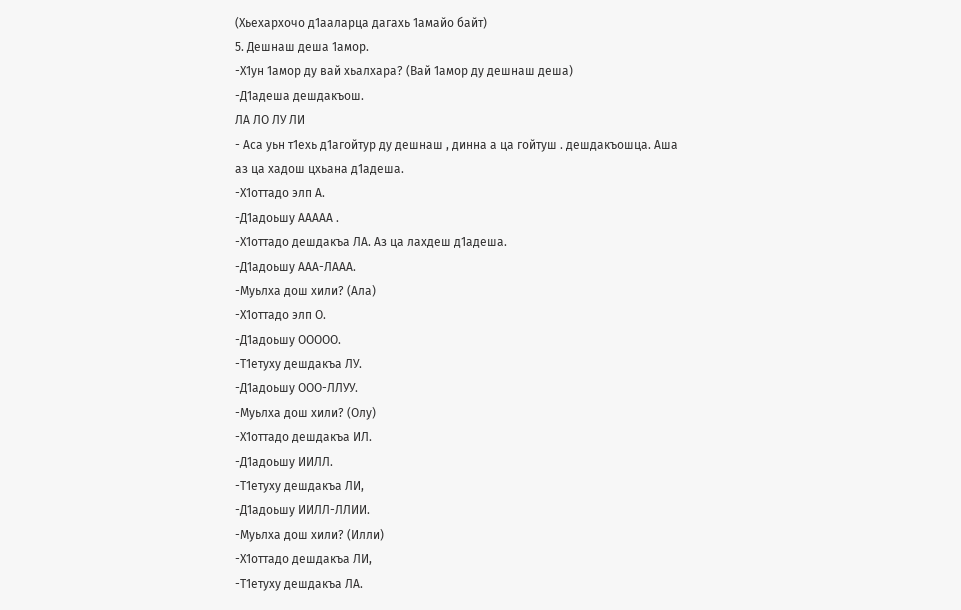(Хьехархочо д1ааларца дагахь 1амайо байт)
5. Дешнаш деша 1амор.
-Х1ун 1амор ду вай хьалхара? (Вай 1амор ду дешнаш деша)
-Д1адеша дешдакъош.
ЛА ЛО ЛУ ЛИ
- Аса уьн т1ехь д1агойтур ду дешнаш , динна а ца гойтуш . дешдакъошца. Аша аз ца хадош цхьана д1адеша.
-Х1оттадо элп А.
-Д1адоьшу ААААА .
-Х1оттадо дешдакъа ЛА. Аз ца лахдеш д1адеша.
-Д1адоьшу ААА-ЛААА.
-Муьлха дош хили? (Ала)
-Х1оттадо элп О.
-Д1адоьшу ООООО.
-Т1етуху дешдакъа ЛУ.
-Д1адоьшу ООО-ЛЛУУ.
-Муьлха дош хили? (Олу)
-Х1оттадо дешдакъа ИЛ.
-Д1адоьшу ИИЛЛ.
-Т1етуху дешдакъа ЛИ,
-Д1адоьшу ИИЛЛ-ЛЛИИ.
-Муьлха дош хили? (Илли)
-Х1оттадо дешдакъа ЛИ,
-Т1етуху дешдакъа ЛА.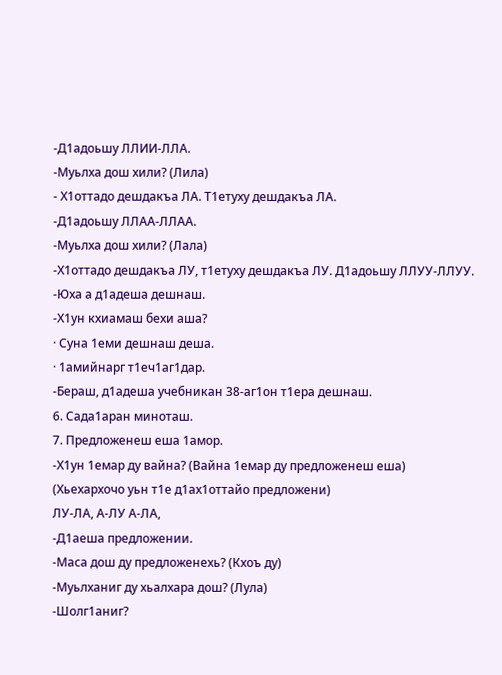-Д1адоьшу ЛЛИИ-ЛЛА.
-Муьлха дош хили? (Лила)
- Х1оттадо дешдакъа ЛА. Т1етуху дешдакъа ЛА.
-Д1адоьшу ЛЛАА-ЛЛАА.
-Муьлха дош хили? (Лала)
-Х1оттадо дешдакъа ЛУ, т1етуху дешдакъа ЛУ. Д1адоьшу ЛЛУУ-ЛЛУУ.
-Юха а д1адеша дешнаш.
-Х1ун кхиамаш бехи аша?
· Суна 1еми дешнаш деша.
· 1амийнарг т1еч1аг1дар.
-Бераш, д1адеша учебникан 38-аг1он т1ера дешнаш.
6. Сада1аран миноташ.
7. Предложенеш еша 1амор.
-Х1ун 1емар ду вайна? (Вайна 1емар ду предложенеш еша)
(Хьехархочо уьн т1е д1ах1оттайо предложени)
ЛУ-ЛА, А-ЛУ А-ЛА,
-Д1аеша предложении.
-Маса дош ду предложенехь? (Кхоъ ду)
-Муьлханиг ду хьалхара дош? (Лула)
-Шолг1аниг?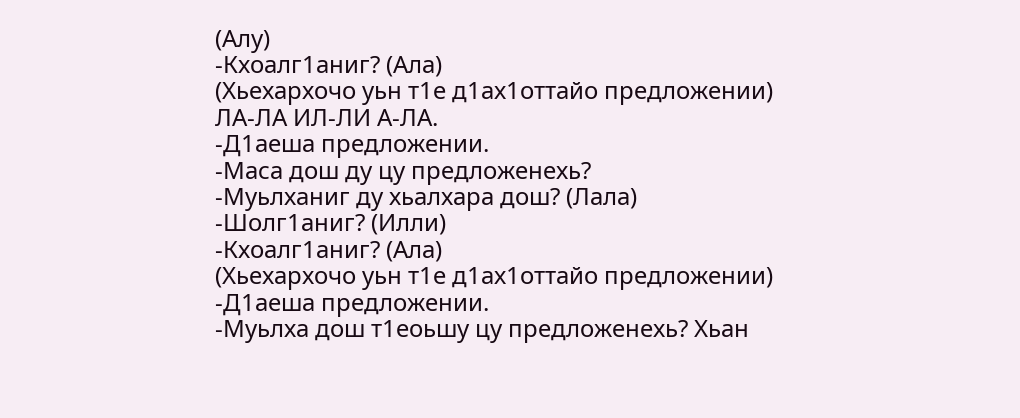(Алу)
-Кхоалг1аниг? (Ала)
(Хьехархочо уьн т1е д1ах1оттайо предложении)
ЛА-ЛА ИЛ-ЛИ А-ЛА.
-Д1аеша предложении.
-Маса дош ду цу предложенехь?
-Муьлханиг ду хьалхара дош? (Лала)
-Шолг1аниг? (Илли)
-Кхоалг1аниг? (Ала)
(Хьехархочо уьн т1е д1ах1оттайо предложении)
-Д1аеша предложении.
-Муьлха дош т1еоьшу цу предложенехь? Хьан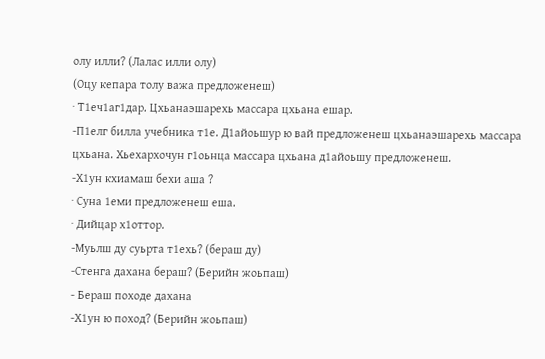олу илли? (Лалас илли олу)
(Оцу кепара толу важа предложенеш)
· Т1еч1аг1дар. Цхьанаэшарехь массара цхьана ешар.
-П1елг билла учебника т1е. Д1айоьшур ю вай предложенеш цхьанаэшарехь массара цхьана. Хьехархочун г1оьнца массара цхьана д1айоьшу предложенеш.
-Х1ун кхиамаш бехи аша ?
· Суна 1еми предложенеш еша.
· Дийцар х1оттор.
-Муьлш ду суьрта т1ехь? (бераш ду)
-Стенга дахана бераш? (Берийн жоьпаш)
- Бераш походе дахана
-Х1ун ю поход? (Берийн жоьпаш)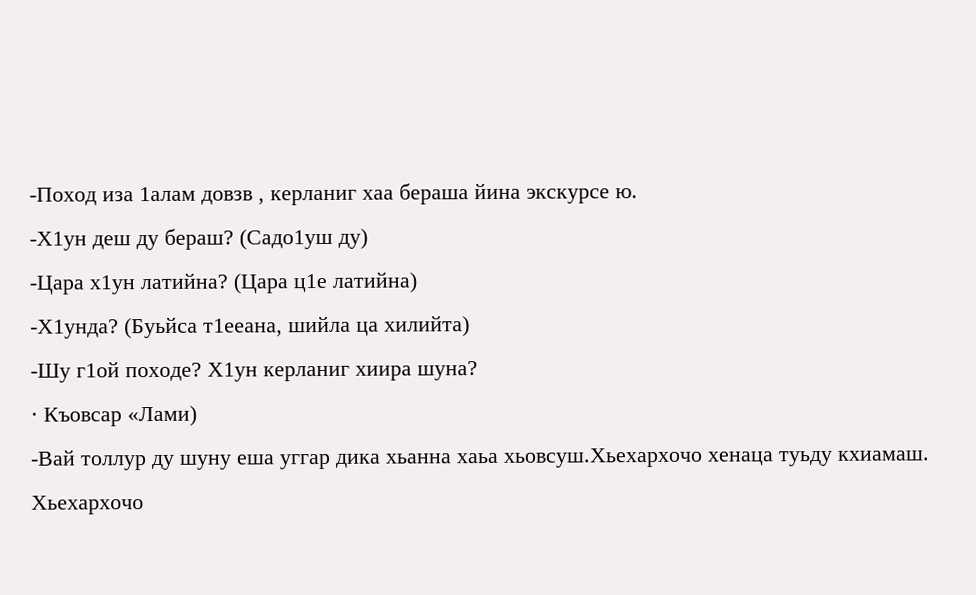-Поход иза 1алам довзв , керланиг хаа бераша йина экскурсе ю.
-Х1ун деш ду бераш? (Садо1уш ду)
-Цара х1ун латийна? (Цара ц1е латийна)
-Х1унда? (Буьйса т1ееана, шийла ца хилийта)
-Шу г1ой походе? Х1ун керланиг хиира шуна?
· Къовсар «Лами)
-Вай толлур ду шуну еша уггар дика хьанна хаьа хьовсуш.Хьехархочо хенаца туьду кхиамаш.
Хьехархочо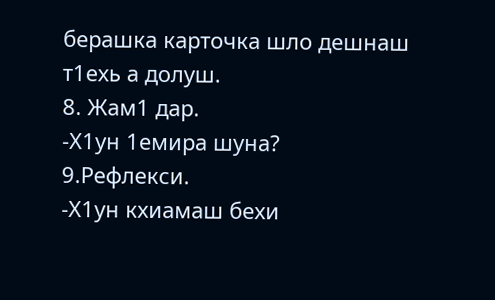берашка карточка шло дешнаш т1ехь а долуш.
8. Жам1 дар.
-Х1ун 1емира шуна?
9.Рефлекси.
-Х1ун кхиамаш бехи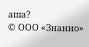аша?
© ООО «Знанио»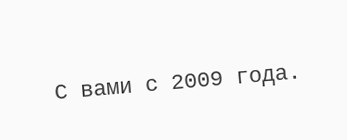С вами с 2009 года.